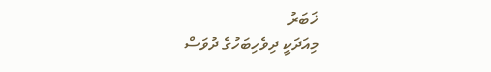ޚަބަރު
މިއަދަކީ ދިވެހިބަހުގެ ދުވަސް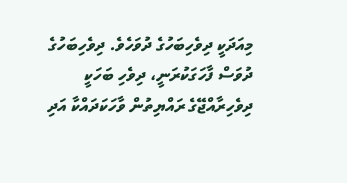މިއަދަކީ ދިވެހިބަހުގެ ދުވަހެވެ. ދިވެހިބަހުގެ ދުވަސް ފާހަގަކުރަނީ، ދިވެހި ބަހަކީ ދިވެހިރާއްޖޭގެ ރައްޔިތުން ވާހަކަދައްކާ އަދި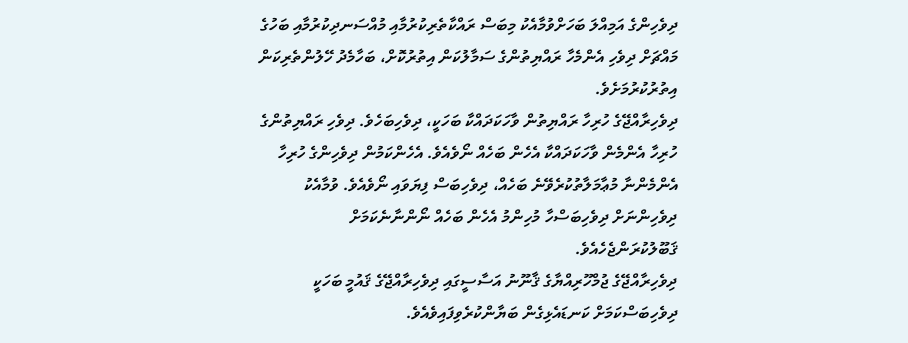ދިވެހިންގެ އަމިއްލަ ބަހަށްވުމާއެކު މިބަސް ރައްކާތެރިކުރުމާއި މުއްސަނދިކުރުމާއި ބަހުގެ މައްޗަށް ދިވެހި އެންމެހާ ރައްޔިތުންގެ ސަމާލުކަން އިތުރުކޮށް، ބަހާމެދު ހޭލުންތެރިކަން އިތުރުކުރުމަށެވެ.
ދިވެހިރާއްޖޭގެ ހުރިހާ ރައްޔިތުން ވާހަކަދައްކާ ބަހަކީ، ދިވެހިބަހެވެ. ދިވެހި ރައްޔިތުންގެ ހުރިހާ އެންމެން ވާހަކަދައްކާ އެހެން ބަހެއް ނޯވެއެވެ. އެހެންކަމުން ދިވެހިންގެ ހުރިހާ އެންމެންނާ މުޢާމަލާތުކުރެވޭނެ ބަހެއް، ދިވެހިބަސް ފިޔަވައި ނޯވެއެވެ. ވުމާއެކު ދިވެހިންނަށް ދިވެހިބަސްހާ މުހިންމު އެހެން ބަހެއް ނޯންނާނެކަމަށް ޤަބޫލުކުރަންޖެހެއެވެ.
ދިވެހިރާއްޖޭގެ ޖުމްހޫރިއްޔާގެ ޤާނޫނު އަސާސީގައި ދިވެހިރާއްޖޭގެ ޤައުމީ ބަހަކީ ދިވެހިބަސްކަމަށް ކަނޑައެޅިގެން ބަޔާންކުރެވިފައިވެއެވެ.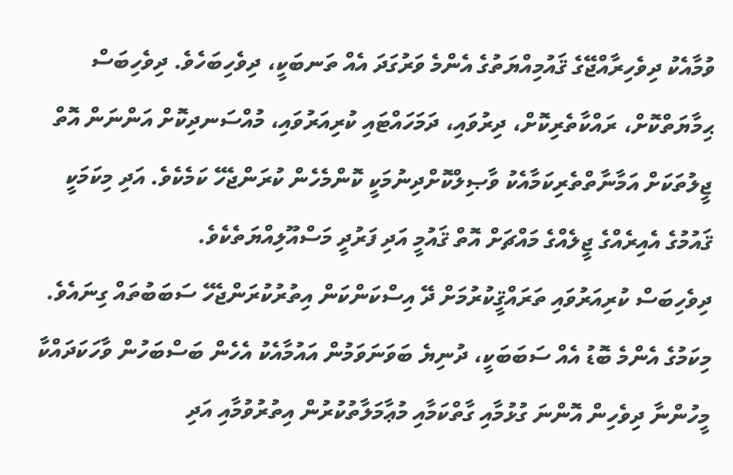ވުމާއެކު ދިވެހިރާއްޖޭގެ ޤައުމިއްޔަތުގެ އެންމެ ވަރުގަދަ އެއް ތަނބަކީ، ދިވެހިބަހެވެ. ދިވެހިބަސް ޙިމާޔަތްކޮށް، ރައްކާތެރިކޮށް، ދިރުވައި، ދަމަހައްޓައި ކުރިއަރުވައި، މުއްސަނދިކޮށް އަންނަން އޮތް ޖީލުތަކަށް އަމާނާތްތެރިކަމާއެކު ވާޞިލްކޮށްދިނުމަކީ ކޮންމެހެން ކުރަންޖެހޭ ކަމެކެވެ. އަދި މިކަމަކީ ޤައުމުގެ އެއިރެއްގެ ޖީލެއްގެ މައްޗަށް އޮތް ޤައުމީ އަދި ފަރުދީ މަސްއޫލިއްޔަތެކެވެ.
ދިވެހިބަސް ކުރިއަރުވައި ތަރައްޤީކުރުމަށް ދޭ އިސްކަންކަން އިތުރުކުރަންޖެހޭ ސަބަބުތައް ގިނައެވެ. މިކަމުގެ އެންމެ ބޮޑު އެއް ސަބަބަކީ، ދުނިޔެ ބަވަނަވަމުން އައުމާއެކު އެހެން ބަސްބަހުން ވާހަކަދައްކާ މީހުންނާ ދިވެހިން އޮންނަ ގުޅުމާއި ގާތްކަމާއި މުޢާމަލާތުކުރުން އިތުރުވުމާއި އަދި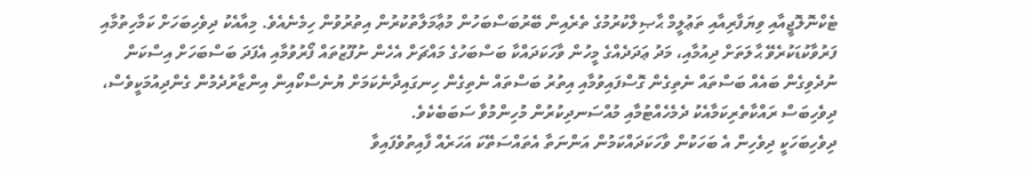ޓެކްނޮލޮޖީއާއި ވިޔަފާރިއާއި ތަޢުލީމް ޙާޞިލްކުރުމުގެ ތެރެއިން ބޭރުބަސްބަހުން މުޢާމަލާތުކުރުން އިތުރުވުން ހިމެނެއެވެ. މިއާއެކު ދިވެހިބަހަށް ކަމާހިތުމާއި ފަރުވާކުޑަކުރެވޭ ޙާލަތަށް ދިއުމާއި، މަދު ޢަދަދެއްގެ މީހުން ވާހަކަދައްކާ ބަސްބަހުގެ މައްޗަށް އެހެން ނުފޫޒުތައް ފޯރުވުމާއި އެފަދަ ބަސްބަހަށް އިސްކަން ނުދެވިގެން ބައެއް ބަސްތައް ނެތިގެން ގޮސްފައިވުމާއި އިތުރު ބަސްތައް ނެތިގެން ހިނގައިދާނެކަމަށް ޔުނެސްކޯއިން އިންޒާރުދެމުން ގެންދިއުމަކީވެސް، ދިވެހިބަސް ރައްކާތެރިކަމާއެކު ދެމެހެއްޓުމާއި މުއްސަނދިކުރުން މުހިންމުވާ ސަބަބެކެވެ.
ދިވެހިބަހަކީ ދިވެހިން އެ ބަހަކުން ވާހަކަދައްކަމުން އަންނަތާ އެތައްސަތޭކަ އަހަރެއް ފާއިތުވެފައިވާ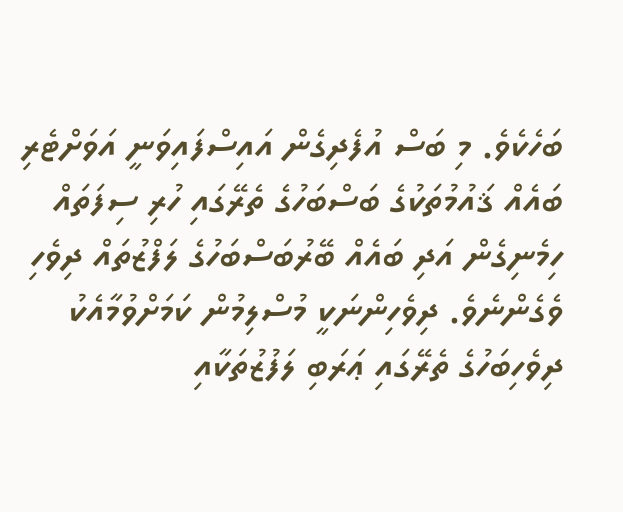ބަހެކެވެ. މި ބަސް އުފެދިގެން އައިސްފައިވަނީ އަވަށްޓެރި ބައެއް ޤައުމުތަކުގެ ބަސްބަހުގެ ތެރޭގައި ހުރި ސިފަތައް ހިމެނިގެން އަދި ބައެއް ބޭރުބަސްބަހުގެ ލަފްޒުތައް ދިވެހި ވެގެންނެވެ. ދިވެހިންނަކީ މުސްލިމުން ކަމަށްވުމާއެކު ދިވެހިބަހުގެ ތެރޭގައި ޢަރަބި ލަފުޒުތަކާއި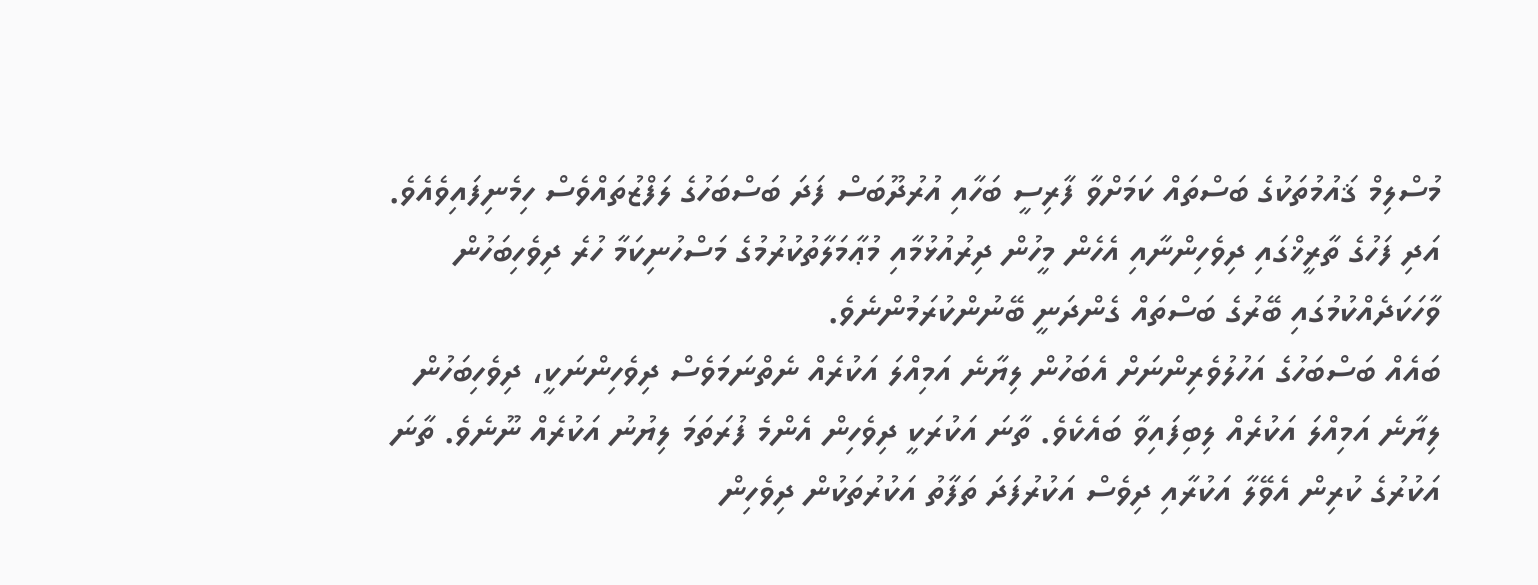މުސްލިމް ޤައުމުތަކުގެ ބަސްތައް ކަމަށްވާ ފާރިސީ ބަހާއި އުރުދޫބަސް ފަދަ ބަސްބަހުގެ ލަފްޒުތައްވެސް ހިމެނިފައިވެއެވެ. އަދި ފަހުގެ ތާރީޚްގައި ދިވެހިންނާއި އެހެން މީހުން ދިރުއުޅުމާއި މުޢާމަލާތުކުރުމުގެ މަސްހުނިކަމާ ހުރެ ދިވެހިބަހުން ވާހަކަދެއްކުމުގައި ބޭރުގެ ބަސްތައް ގެންދަނީ ބޭނުންކުރަމުންނެވެ.
ބައެއް ބަސްބަހުގެ އަހުލުވެރިންނަށް އެބަހުން ލިޔާނެ އަމިއްލަ އަކުރެއް ނެތްނަމަވެސް ދިވެހިންނަކީ، ދިވެހިބަހުން ލިޔާނެ އަމިއްލަ އަކުރެއް ލިބިފައިވާ ބައެކެވެ. ތާނަ އަކުރަކީ ދިވެހިން އެންމެ ފުރަތަމަ ލިޔުނު އަކުރެއް ނޫނެވެ. ތާނަ އަކުރުގެ ކުރިން އެވޭލާ އަކުރާއި ދިވެސް އަކުރުފަދަ ތަފާތު އަކުރުތަކުން ދިވެހިން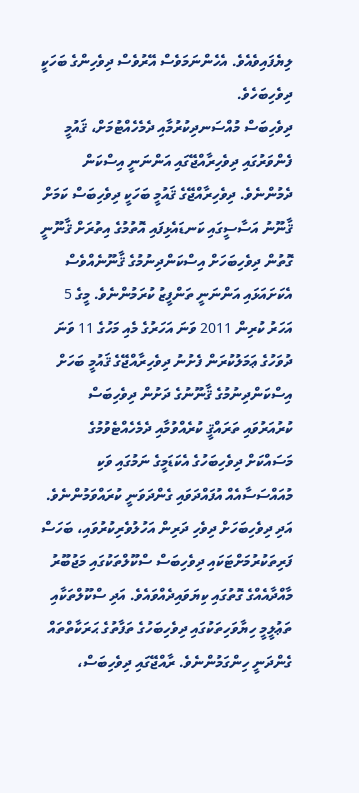ލިޔެފައިވެއެވެ. އެހެންނަމަވެސް އޭރުވެސް ދިވެހިންގެ ބަހަކީ ދިވެހިބަހެވެ.
ދިވެހިބަސް މުއްސަނދިކުރުމާއި ދެމެހެއްޓުމަށް، ޤައުމީ ފެންވަރުގައި ދިވެހިރާއްޖޭގައި އަންނަނީ އިސްކަން ދެމުންނެވެ. ދިވެހިރާއްޖޭގެ ޤައުމީ ބަހަކީ ދިވެހިބަސް ކަމަށް ޤާނޫނު އަސާސީގައި ކަނޑައެޅިފައި އޮތުމުގެ އިތުރަށް ޤާނޫނީ ގޮތުން ދިވެހިބަހަށް އިސްކަންދިނުމުގެ ޤާނޫނެއްވެސް އެކަށައަޅައި އަންނަނީ ތަންފީޒު ކުރަމުންނެވެ. މީގެ 5 އަހަރު ކުރިން 2011 ވަނަ އަހަރުގެ މެއި މަހުގެ 11 ވަނަ ދުވަހުގެ ޢަމަލުކުރަން ފެށުނު ދިވެހިރާއްޖޭގެ ޤައުމީ ބަހަށް އިސްކަންދިނުމުގެ ޤާނޫނުގެ ދަށުން ދިވެހިބަސް ކުރުއަރުވައި ތަރައްޤީ ކުރެއްވުމާއި ދެމެހެއްޓެވުމުގެ މަސައްކަށް ދިވެހިބަހުގެ އެކަޑަމީގެ ނަމުގައި ވަކި މުއައްސަސާއެއް އުފައްދަވައި ގެންދަވަނީ ކުރައްވަމުންނެވެ. އަދި ދިވެހިބަހަށް ދިވެހި ދަރިން އަހުލުވެރިކުރުވައި، ބަހަސް ފަރިތަކުރުމަށްޓަކައި ދިވެހިބަސް ސްކޫލްތަކުގައި މަޖުބޫރު މާއްދާއެއްގެ ގޮތުގައި ކިޔަވައިދެއްވައެވެ. އަދި ސްކޫލްތަކާއި ތަޢުލީމީ ހިޔާވަހިތަކުގައި ދިވެހިބަހުގެ ތަފާތުގެ ޙަރަކާތްތައް ގެންދަނީ ހިންގަމުންނެވެ. ރާއްޖޭގައި ދިވެހިބަސް،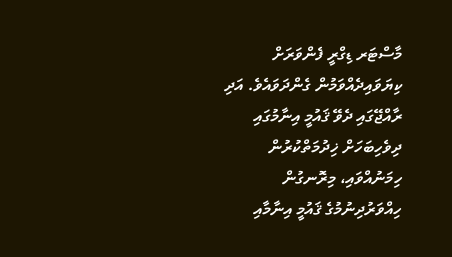މާސްޓަރ ޑިގްރީ ފެންވަރަށް ކިޔަވައިދެއްވަމުން ގެންދަވައެވެ. އަދި ރާއްޖޭގައި ދެވޭ ޤައުމީ އިނާމުގައި ދިވެހިބަހަށް ޚިދުމަތްކުރުން ހިމަނުއްވައި، މިރޮނގުން ހިއްވަރުދިނުމުގެ ޤައުމީ އިނާމާއި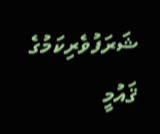ޝަރަފުވެރިކަމުގެ ޤައުމީ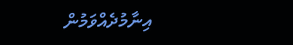އިނާމުދެއްވަމުން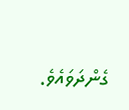ގެންދަވައެވެ.